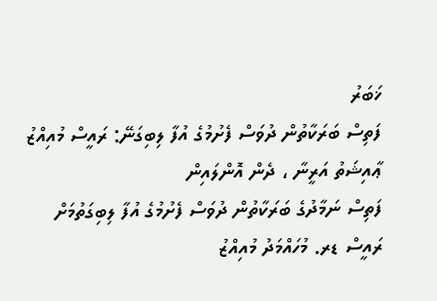ޚަބަރު
ފަތިސް ބަރަކާތުން ދުވަސް ފެށުމުގެ އުފާ ލިބިގަނޭ: ރައީސް މުއިއްޒު
ޢާއިޝަތު އަރީނާ ، ދެން އޮންލައިން
ފަތިސް ނަމާދުގެ ބަރަކާތުން ދުވަސް ފެށުމުގެ އުފާ ލިބިގަތުމަށް ރައީސް ޑރ. މުހައްމަދު މުއިއްޒު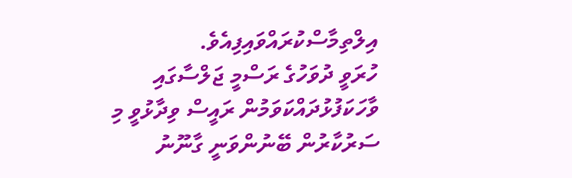އިލްތިމާސްކުރައްވައިފިއެވެ.
ހުރަވީ ދުވަހުގެ ރަސްމީ ޖަލްސާގައި ވާހަކަފުޅުދައްކަވަމުން ރައީސް ވިދާޅުވީ މި ސަރުކާރުން ބޭނުންވަނީ ގާނޫނު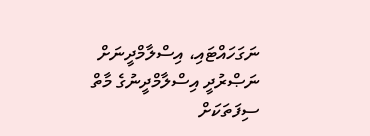ނަގަހައްޓައި، އިސްލާމްދީނަށް ނަޞްރުދީ އިސްލާމްދީނުގެ މާތް ސިފަތަކަށް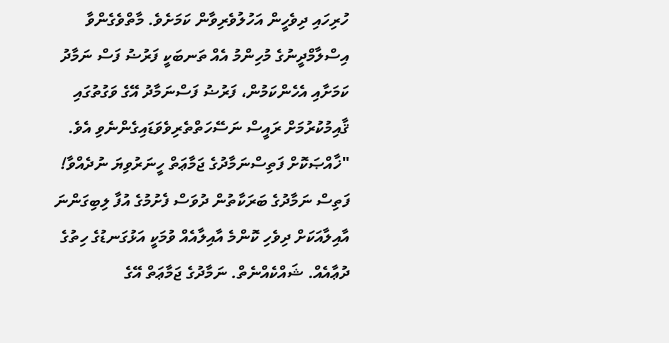ހުރިހައި ދިވެހީން އަހުލުވެރިވާން ކަމަށެވެ. މާތްވެގެންވާ އިސްލާމްދީނުގެ މުހިންމު އެއް ތަނބަކީ ފަރުޟު ފަސް ނަމާދު ކަމަށާއި އެހެންކަމުން، ފަރުޟު ފަސްނަމާދު އޭގެ ވަގުތުގައި ޤާއިމުކުރުމަށް ރައީސް ނަސޭހަތްތެރިވެވަޑައިގެންނެވި އެވެ.
"ޚާއްޞަކޮށް ފަތިސްނަމާދުގެ ޖަމާޢަތް ހީނަރުވިޔަ ނުދެއްވާ! ފަތިސް ނަމާދުގެ ބަރަކާތުން ދުވަސް ފެށުމުގެ އުފާ ލިބިގަންނަ އާއިލާއަކަށް ދިވެހި ކޮންމެ އާއިލާއެއް ވުމަކީ އަޅުގަނޑުގެ ހިތުގެ ދުޢާއެއް. ޝައްކެއްނެތް. ނަމާދުގެ ޖަމާޢަތް އޭގެ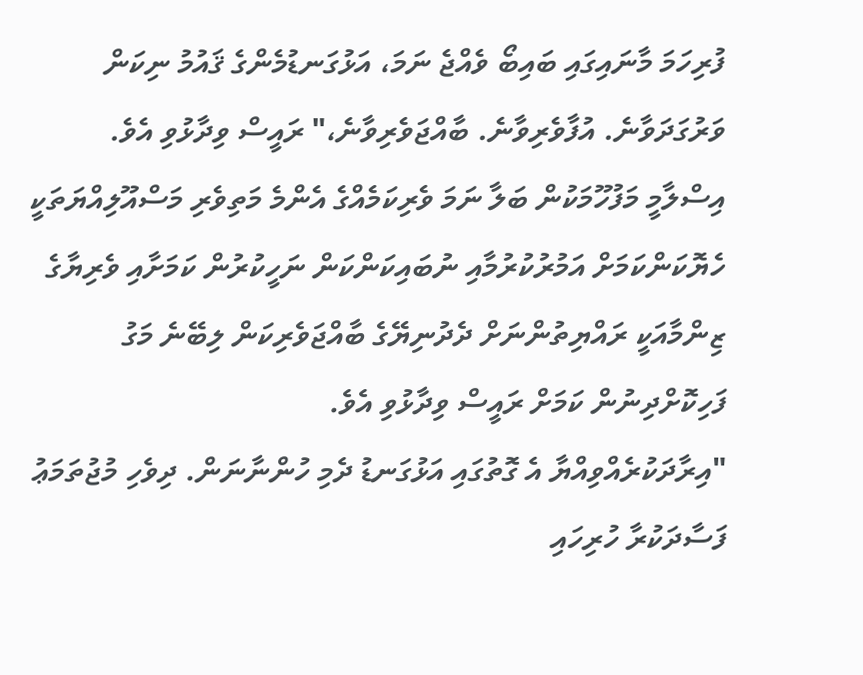ފުރިހަމަ މާނައިގައި ބައިބޯ ވެއްޖެ ނަމަ، އަޅުގަނޑުމެންގެ ޤައުމު ނިކަން ވަރުގަދަވާނެ. އުފާވެރިވާނެ. ބާއްޖަވެރިވާނެ،" ރައީސް ވިދާޅުވި އެވެ.
އިސްލާމީ މަފުހޫމަކުން ބަލާ ނަމަ ވެރިކަމެއްގެ އެންމެ މަތިވެރި މަސްއޫލިއްޔަތަކީ ހެޔޮކަންކަމަށް އަމުރުކުރުމާއި ނުބައިކަންކަން ނަހީކުރުން ކަމަށާއި ވެރިޔާގެ ޒިންމާއަކީ ރައްޔިތުންނަށް ދެދުނިޔޭގެ ބާއްޖަވެރިކަން ލިބޭނެ މަގު ފަހިކޮށްދިނުން ކަމަށް ރައީސް ވިދާޅުވި އެވެ.
"އިރާދަކުރެއްވިއްޔާ އެ ގޮތުގައި އަޅުގަނޑު ދެމި ހުންނާނަން. ދިވެހި މުޖުތަމަޢު ފަސާދަކުރާ ހުރިހައި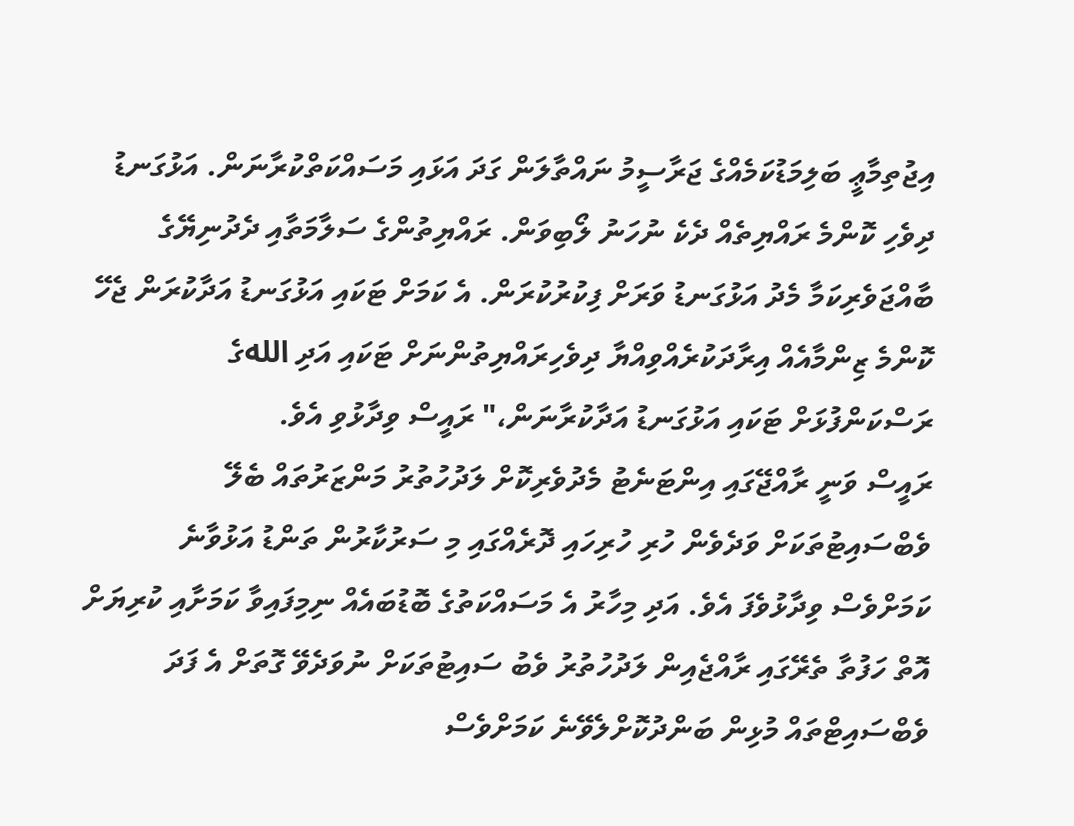އިޖުތިމާޢީ ބަލިމަޑުކަމެއްގެ ޖަރާސީމު ނައްތާލަން ގަދަ އަޅައި މަސައްކަތްކުރާނަން. އަޅުގަނޑު ދިވެހި ކޮންމެ ރައްޔިތެއް ދެކެ ނުހަނު ލޯބިވަން. ރައްޔިތުންގެ ސަލާމަތާއި ދެދުނިޔޭގެ ބާއްޖަވެރިކަމާ މެދު އަޅުގަނޑު ވަރަށް ފިކުރުކުރަން. އެ ކަމަށް ޓަކައި އަޅުގަނޑު އަދާކުރަން ޖެހޭ ކޮންމެ ޒިންމާއެއް އިރާދަކުރެއްވިއްޔާ ދިވެހިރައްޔިތުންނަށް ޓަކައި އަދި اللهގެ ރަސްކަންފުޅަށް ޓަކައި އަޅުގަނޑު އަދާކުރާނަން،" ރައީސް ވިދާޅުވި އެވެ.
ރައީސް ވަނީ ރާއްޖޭގައި އިންޓަނެޓު މެދުވެރިކޮށް ލަދުހުތުރު މަންޒަރުތައް ބެލޭ ވެބްސައިޓުތަކަށް ވަދެވެން ހުރި ހުރިހައި ދޮރެއްގައި މި ސަރުކާރުން ތަންޑު އަޅުވާނެ ކަމަށްވެސް ވިދާޅުވެފަ އެވެ. އަދި މިހާރު އެ މަސައްކަތުގެ ބޮޑުބައެއް ނިމިފައިވާ ކަމަށާއި ކުރިޔަށް އޮތް ހަފުތާ ތެރޭގައި ރާއްޖެއިން ލަދުހުތުރު ވެބު ސައިޓުތަކަށް ނުވަދެވޭ ގޮތަށް އެ ފަދަ ވެބްސައިޓްތައް މުޅިން ބަންދުކޮށްލެވޭނެ ކަމަށްވެސް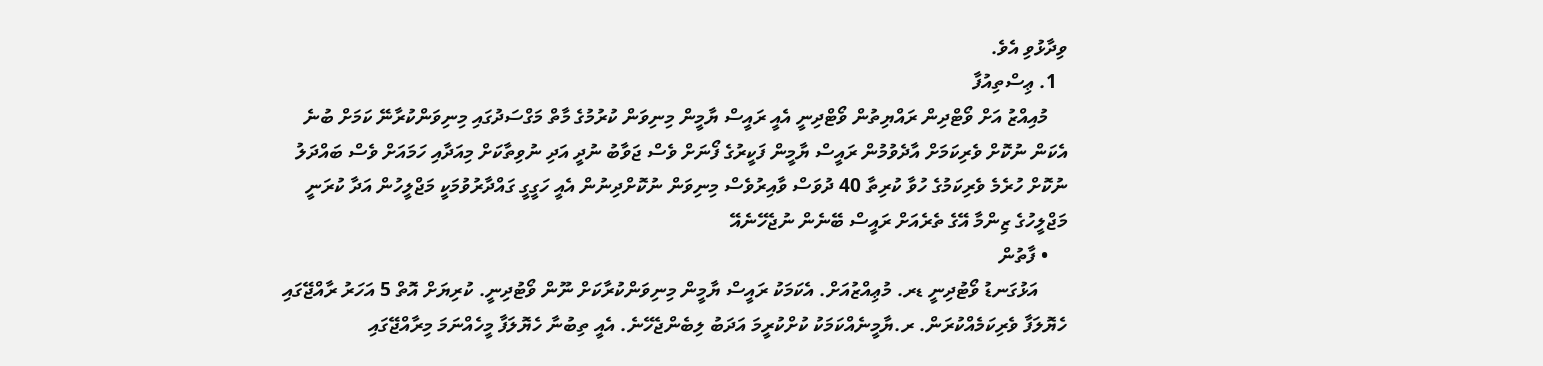ވިދާޅުވި އެވެ.
  1. ޢިސްތިއުފާ
    މުއިއްޒު އަށް ވޯޓްދިން ރައްޔިތުން ވޯޓްދިނީ އެއީ ރައީސް ޔާމީން މިނިވަން ކުރުމުގެ މާތް މަގްސަދުގައި މިނިވަންކުރާނޭ ކަމަށް ބުނެ އެކަން ނުކޮށް ވެރިކަމަށް އާދެވުމުން ރައީސް ޔާމީން ފަކީރުގެ ފޯނަށް ވެސް ޖަވާބު ނުދީ އަދި ނުވިތާކަށް މިއަދާއި ހަމައަށް ވެސް ބައްދަލު ނުކޮށް ހުރެމެ ވެރިކަމުގެ ހުވާ ކުރިތާ 40 ދުވަސް ވާއިރުވެސް މިނިވަން ނުކޮށްދިނުން އެއީ ހަގީގީ ގައްދާރުވުމަކީ މަޖްލީހުން އަދާ ކުރަނީ މަޖްލީހުގެ ޒިންމާ އޭގެ ތެރެއަށް ރައީސް ބޭނެން ނުޖެހޭނެއޭ
    • ފާތުން
      އަޅުގަނޑު ވޯޓުދިނީ ޑރ. މުޢިއްޒުއަށް. އެކަމަކު ރައީސް ޔާމީން މިނިވަންކުރާކަށް ނޫން ވޯޓުދިނީ. ކުރިޔަށް އޮތް 5 އަހަރު ރާއްޖޭގައި ހެޔޮލަފާ ވެރިކަމެއްކުރަން. ރ.ޔާމީނެއްކަމަކު ކުށްކުރީމަ އަދަބު ލިބެންޖެހޭނެ. އެއީ ތިބުނާ ހެޔޮލަފާ މީހެއްނަމަ މިރާއްޖޭގައި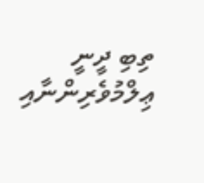ތިބި ދީނީ ޢިލްމުވެރިންނާއި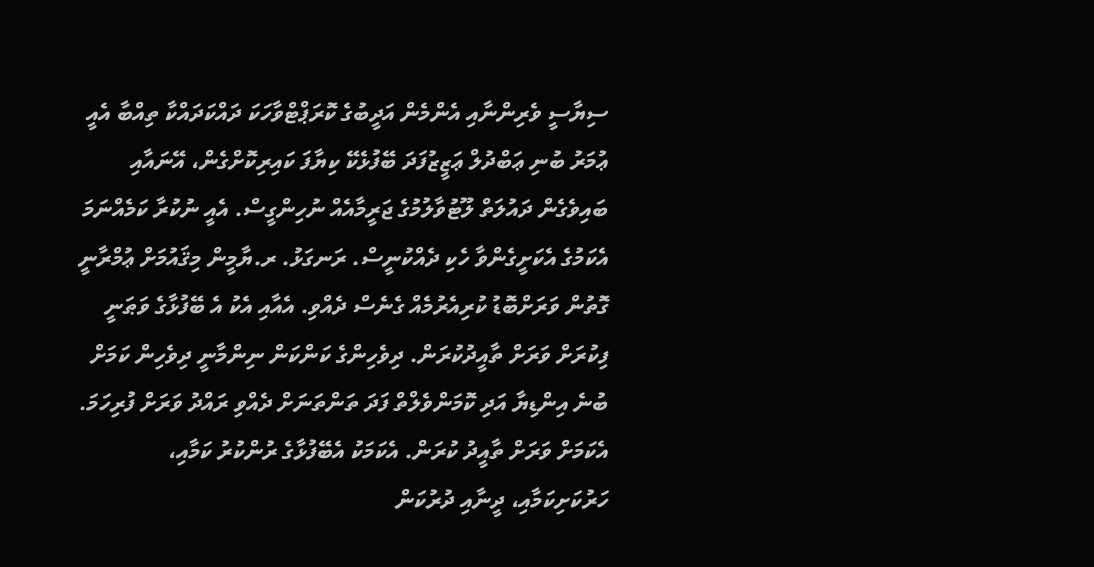ސިޔާސީ ވެރިންނާއި އެންމެން އަދީބުގެ ކޮރަޕްޓްވާހަކަ ދައްކަދައްކާ ތިއްބާ އެއީ ޢުމަރު ބުނި ޢަބްދުލް ޢަޒީޒުފަދަ ބޭފުޅެކޭ ކިޔާފަ ކައިރިކޮށްގެން، އޭނައާއި ބައިވެގެން ދައުލަތް ލޫޓުވާލުމުގެ ޖަރީމާއެއް ނުހިންގީސް. އެއީ ނުކުރާ ކަމެއްނަމަ އެކަމުގެ އެކަށީގެންވާ ހެކި ދެއްކުނީސް. ރަނގަޅު. ރ.ޔާމީން މިޤައުމަށް ޢުމްރާނީ ގޮތުން ވަރަށްބޮޑު ކުރިއެރުމެއް ގެނެސް ދެއްވި. އެއާއި އެކު އެ ބޭފުޅާގެ ވަޠަނީ ފިކުރަށް ވަރަށް ތާއީދުކުރަން. ދިވެހިންގެ ކަންކަން ނިންމާނީ ދިވެހިން ކަމަށް ބުނެ އިންޑިޔާ އަދި ކޮމަންވެލްތް ފަދަ ތަންތަނަށް ދެއްވި ރައްދު ވަރަށް ފުރިހަމަ. އެކަމަށް ވަރަށް ތާއީދު ކުރަން. އެކަމަކު އެބޭފުޅާގެ ރުންކުރު ކަމާއި، ހަރުކަށިކަމާއި، ދީނާއި ދުރުކަން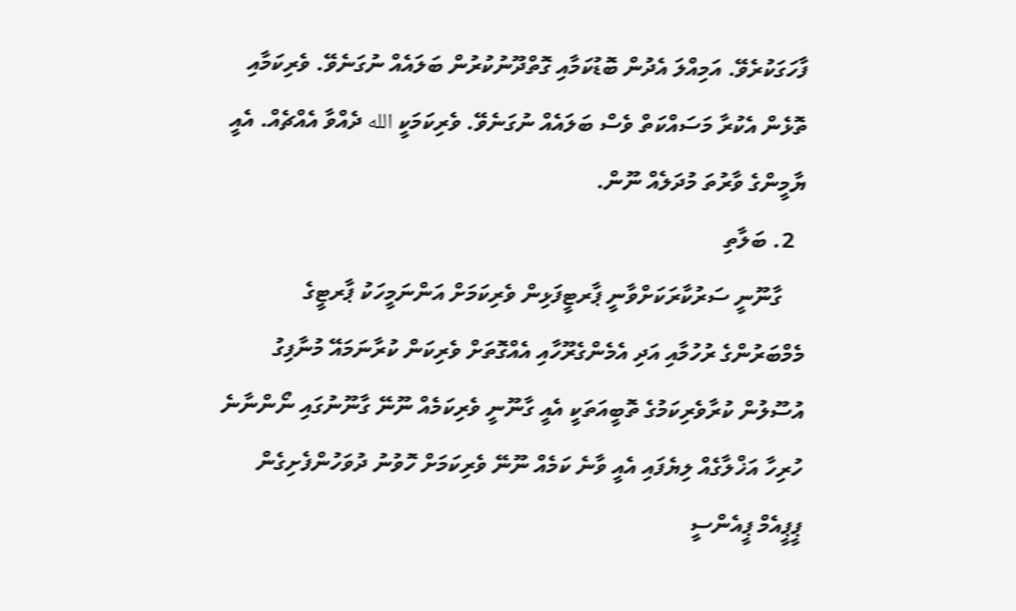ފާހަގަކުރެވޭ. އަމިއްލަ އެދުން ބޮޑުކަމާއި ގޮތްދޫނުކުރުން ބަލައެއް ނުގަނެވޭ. ވެރިކަމާއި ތޮޅެން އެކުރާ މަސައްކަތް ވެސް ބަލައެއް ނުގަނެވޭ. ވެރިކަމަކީ الله ދެއްވާ އެއްޗެއް. އެއީ ޔާމީންގެ ވާރުތަ މުދަލެއް ނޫން.
  2. ބަލާތި
    ގާނޫނީ ސަރުކާރަކަށްވާނީ ޕާރޓީފަޅިން ވެރިކަމަށް އަންނަމީހަކު ޕާރޓީގެ މެމްބަރުންގެ ރުހުމާއި އަދި އެމެންގެރޫހާއި އެއްގޮތަށް ވެރިކަން ކުރާނަމައޭ މުނާފިގު އުސޫލުން ކުރާވެރިކަމުގެ ތޮބީއަތަކީ އެއީ ގާނޫނީ ވެރިކަމެއް ނޫނޭ ގާނޫނުގައި ނޯންނާނެ ހުރިހާ އަޚްލާގެއް ލިޔެފައި އެއީ ވާނެ ކަމެއް ނޫނޭ ވެރިކަމަށް ހޮވުނު ދުވަހުންފެށިގެން ޕީޕީއެމް ޕީއެންސީ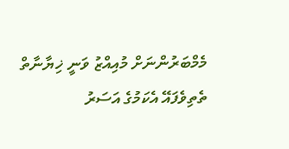މެމްބަރުންނަށް މުއިއްޒު ވަނީ ޚިޔާނާތް ތެތިވެފައޭ އެކަމުގެ އަސަރު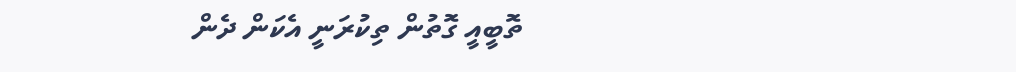ތޮބީއީ ގޮތުން ތިކުރަނީ އެކަން ދެން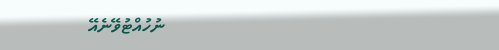ނުހުއްޓުވޭނެއޭ